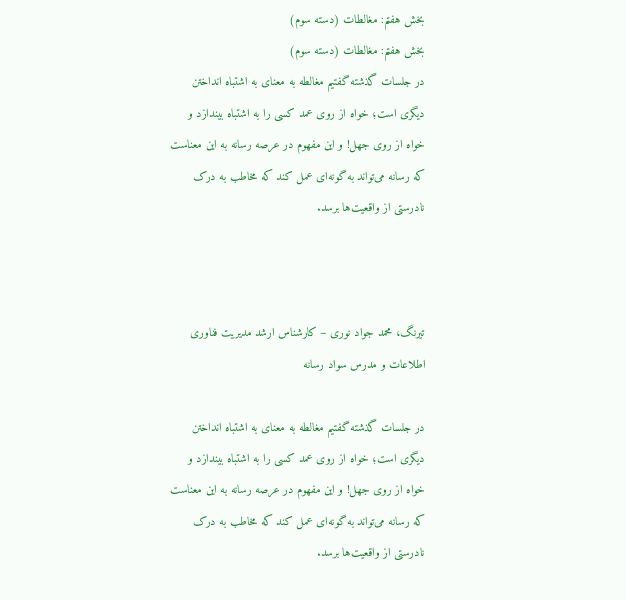بخش هفتم: مغالطات (دسته سوم)
بخش هفتم: مغالطات (دسته سوم)
در جلسات گذشته گفتیم مغالطه به معنای به اشتباه انداختن دیگری است؛ خواه از روی عمد کسی را به اشتباه بیندازد و خواه از روی جهل! و این مفهوم در عرصه رسانه به این معناست که رسانه می‌تواند به گونه‌ای عمل کند که مخاطب به درک نادرستی از واقعیت‌ها برسد.



تیرنگ، محمد جواد نوری – کارشناس ارشد مدیریت فناوری اطلاعات و مدرس سواد رسانه

در جلسات گذشته گفتیم مغالطه به معنای به اشتباه انداختن دیگری است؛ خواه از روی عمد کسی را به اشتباه بیندازد و خواه از روی جهل! و این مفهوم در عرصه رسانه به این معناست که رسانه می‌تواند به گونه‌ای عمل کند که مخاطب به درک نادرستی از واقعیت‌ها برسد.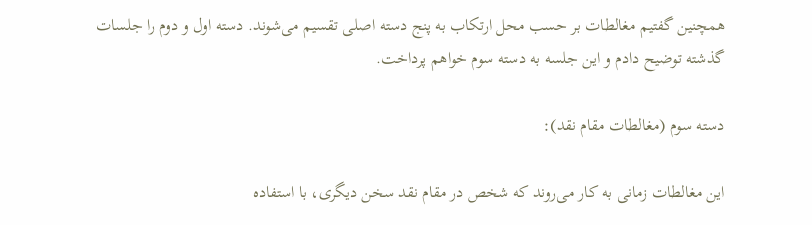همچنین گفتیم مغالطات بر حسب محل ارتکاب به پنج دسته اصلی تقسیم می‌شوند. دسته اول و دوم را جلسات گذشته توضیح دادم و این جلسه به دسته سوم خواهم پرداخت.

دسته سوم (مغالطات مقام نقد):

این مغالطات زمانی به کار می‌روند که شخص در مقام نقد سخن دیگری، با استفاده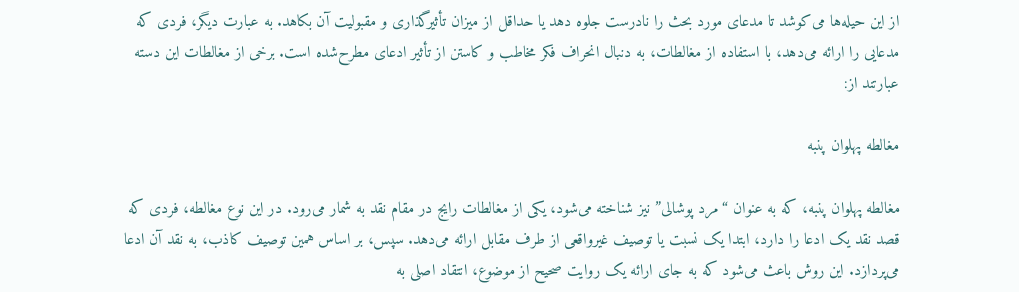از این حیله‌ها می‌کوشد تا مدعای مورد بحث را نادرست جلوه دهد یا حداقل از میزان تأثیرگذاری و مقبولیت آن بکاهد. به عبارت دیگر، فردی که مدعایی را ارائه می‌دهد، با استفاده از مغالطات، به دنبال انحراف فکر مخاطب و کاستن از تأثیر ادعای مطرح‌شده است. برخی از مغالطات این دسته عبارتند از:

مغالطه پهلوان پنبه

مغالطه پهلوان پنبه، که به عنوان “مرد پوشالی” نیز شناخته می‌شود، یکی از مغالطات رایج در مقام نقد به شمار می‌رود. در این نوع مغالطه، فردی که قصد نقد یک ادعا را دارد، ابتدا یک نسبت یا توصیف غیرواقعی از طرف مقابل ارائه می‌دهد. سپس، بر اساس همین توصیف کاذب، به نقد آن ادعا می‌پردازد. این روش باعث می‌شود که به جای ارائه یک روایت صحیح از موضوع، انتقاد اصلی به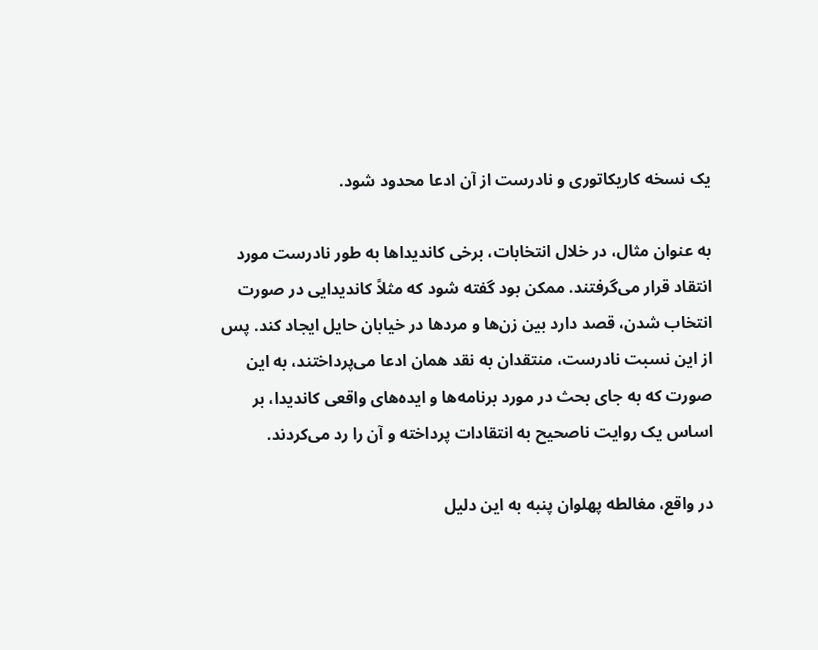یک نسخه کاریکاتوری و نادرست از آن ادعا محدود شود.

به عنوان مثال، در خلال انتخابات، برخی کاندیداها به طور نادرست مورد انتقاد قرار می‌گرفتند. ممکن بود گفته شود که مثلاً کاندیدایی در صورت انتخاب شدن، قصد دارد بین زن‌ها و مردها در خیابان حایل ایجاد کند. پس از این نسبت نادرست، منتقدان به نقد همان ادعا می‌پرداختند، به این صورت که به جای بحث در مورد برنامه‌ها و ایده‌های واقعی کاندیدا، بر اساس یک روایت ناصحیح به انتقادات پرداخته و آن را رد می‌کردند.

در واقع، مغالطه پهلوان پنبه به این دلیل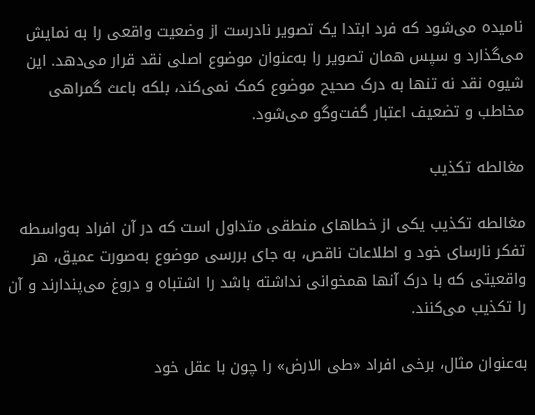نامیده می‌شود که فرد ابتدا یک تصویر نادرست از وضعیت واقعی را به نمایش می‌گذارد و سپس همان تصویر را به‌عنوان موضوع اصلی نقد قرار می‌دهد. این شیوه نقد نه تنها به درک صحیح موضوع کمک نمی‌کند، بلکه باعث گمراهی مخاطب و تضعیف اعتبار گفت‌وگو می‌شود.

مغالطه تکذیب

مغالطه تکذیب یکی از خطاهای منطقی متداول است که در آن افراد به‌واسطه تفکر نارسای خود و اطلاعات ناقص، به جای بررسی موضوع به‌صورت عمیق، هر واقعیتی که با درک آنها همخوانی نداشته باشد را اشتباه و دروغ می‌پندارند و آن را تکذیب می‌کنند.

به‌عنوان مثال، برخی افراد «طی الارض» را چون با عقل خود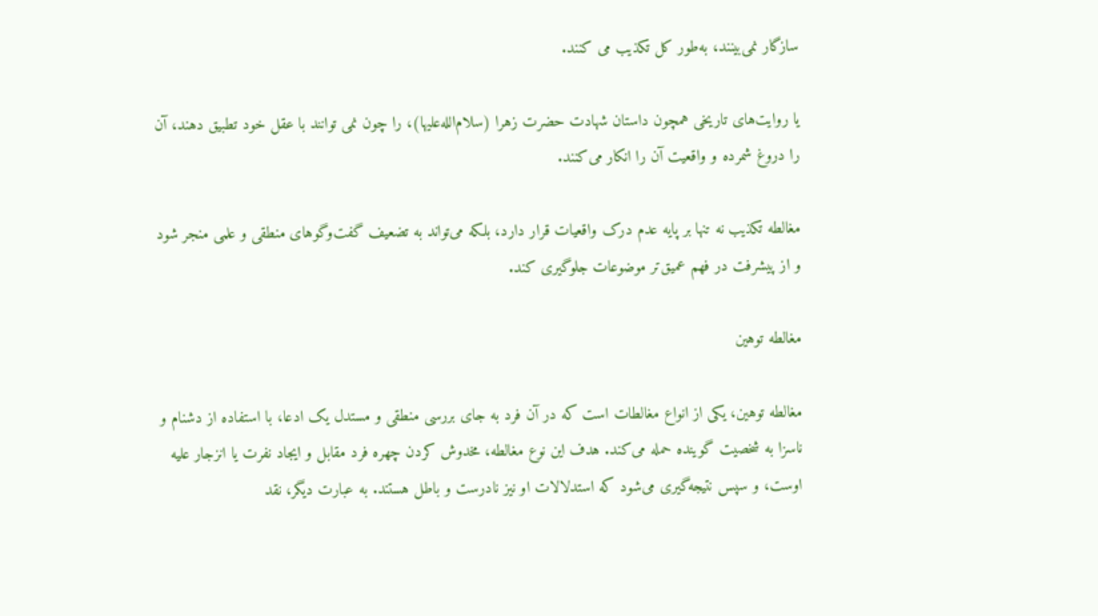سازگار نمی‌بینند، به‌طور کل تکذیب می کنند.

یا روایت‌های تاریخی همچون داستان شهادت حضرت زهرا (سلام‌الله‌علیها)، را چون نمی توانند با عقل خود تطبیق دهند، آن را دروغ شمرده و واقعیت آن را انکار می‌کنند.

مغالطه تکذیب نه تنها بر پایه عدم درک واقعیات قرار دارد، بلکه می‌تواند به تضعیف گفت‌وگوهای منطقی و علمی منجر شود و از پیشرفت در فهم عمیق‌تر موضوعات جلوگیری کند.

مغالطه توهین

مغالطه توهین، یکی از انواع مغالطات است که در آن فرد به جای بررسی منطقی و مستدل یک ادعا، با استفاده از دشنام و ناسزا به شخصیت گوینده حمله می‌کند. هدف این نوع مغالطه، مخدوش کردن چهره فرد مقابل و ایجاد نفرت یا انزجار علیه اوست، و سپس نتیجه‌گیری می‌شود که استدلالات او نیز نادرست و باطل هستند. به عبارت دیگر، نقد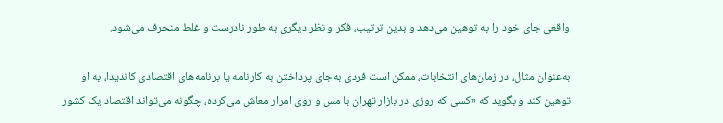واقعی جای خود را به توهین می‌دهد و بدین ترتیب، فکر و نظر دیگری به طور نادرست و غلط منحرف می‌شود.

به‌عنوان مثال، در زمان‌های انتخابات، ممکن است فردی به‌جای پرداختن به کارنامه یا برنامه‌های اقتصادی کاندیدا، به او توهین کند و بگوید که «کسی که روزی در بازار تهران با مس و روی امرار معاش می‌کرده، چگونه می‌تواند اقتصاد یک کشور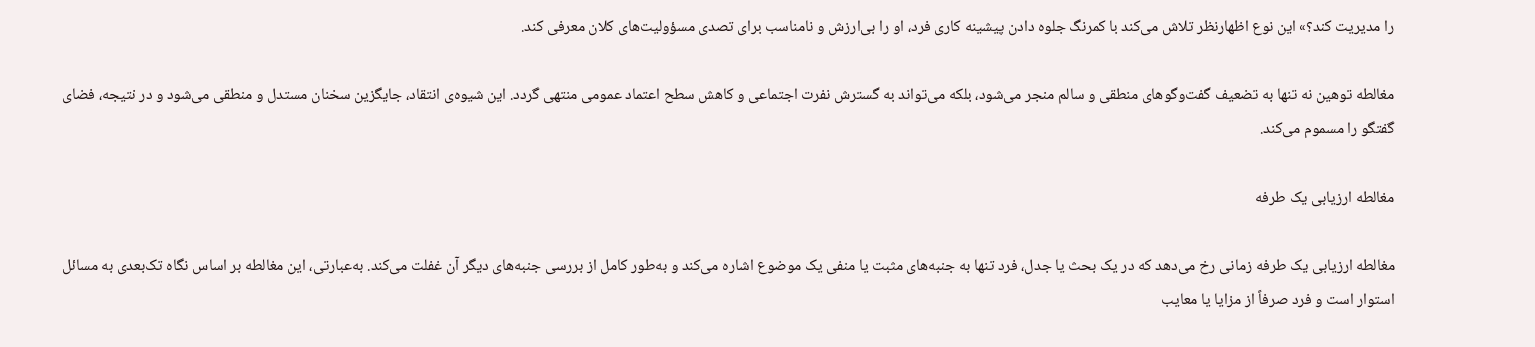را مدیریت کند؟» این نوع اظهارنظر تلاش می‌کند با کمرنگ جلوه دادن پیشینه کاری فرد، او را بی‌ارزش و نامناسب برای تصدی مسؤولیت‌های کلان معرفی کند.

مغالطه توهین نه تنها به تضعیف گفت‌وگوهای منطقی و سالم منجر می‌شود، بلکه می‌تواند به گسترش نفرت اجتماعی و کاهش سطح اعتماد عمومی منتهی گردد. این شیوه‌ی انتقاد، جایگزین سخنان مستدل و منطقی می‌شود و در نتیجه، فضای گفتگو را مسموم می‌کند.

مغالطه ارزیابی یک طرفه

مغالطه ارزیابی یک طرفه زمانی رخ می‌دهد که در یک بحث یا جدل، فرد تنها به جنبه‌های مثبت یا منفی یک موضوع اشاره می‌کند و به‌طور کامل از بررسی جنبه‌های دیگر آن غفلت می‌کند. به‌عبارتی، این مغالطه بر اساس نگاه تک‌بعدی به مسائل استوار است و فرد صرفاً از مزایا یا معایب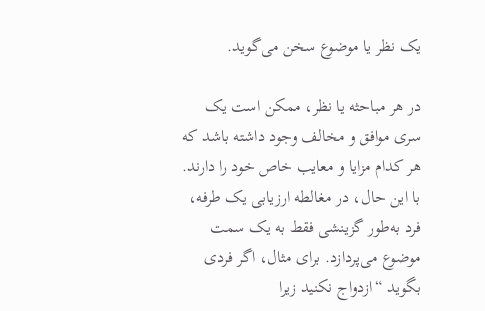یک نظر یا موضوع سخن می‌گوید.

در هر مباحثه یا نظر، ممکن است یک سری موافق و مخالف وجود داشته باشد که هر کدام مزایا و معایب خاص خود را دارند. با این حال، در مغالطه ارزیابی یک طرفه، فرد به‌طور گزینشی فقط به یک سمت موضوع می‌پردازد. برای مثال، اگر فردی بگوید “ازدواج نکنید زیرا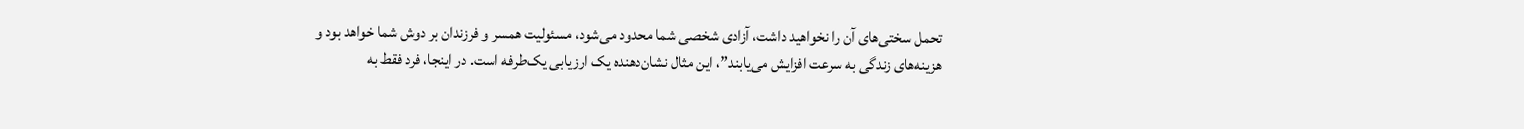تحمل سختی‌های آن را نخواهید داشت، آزادی شخصی شما محدود می‌شود، مسئولیت همسر و فرزندان بر دوش شما خواهد بود و هزینه‌های زندگی به سرعت افزایش می‌یابند”، این مثال نشان‌دهنده‌ یک ارزیابی یک‌طرفه است. در اینجا، فرد فقط به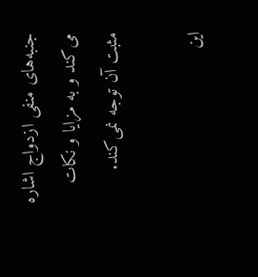جنبه‌های منفی ازدواج اشاره می‌کند و به مزایا و نکات مثبت آن توجه نمی‌کند.

این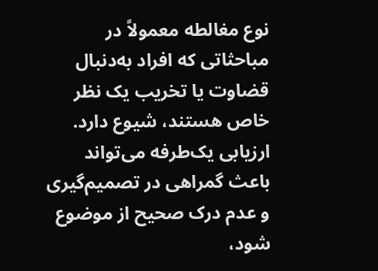نوع مغالطه معمولاً در مباحثاتی که افراد به‌دنبال قضاوت یا تخریب یک نظر خاص هستند، شیوع دارد. ارزیابی یک‌طرفه می‌تواند باعث گمراهی در تصمیم‌گیری و عدم درک صحیح از موضوع شود،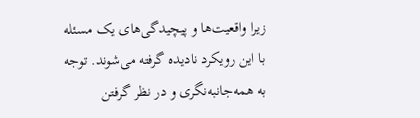زیرا واقعیت‌ها و پیچیدگی‌های یک مسئله با این رویکرد نادیده گرفته می‌شوند. توجه به همه‌جانبه‌نگری و در نظر گرفتن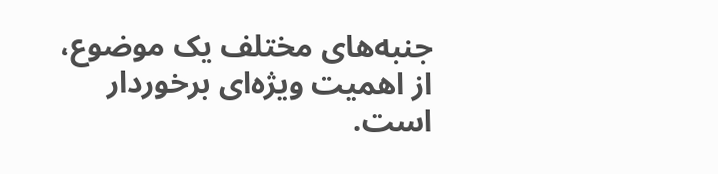جنبه‌های مختلف یک موضوع، از اهمیت ویژه‌ای برخوردار است.